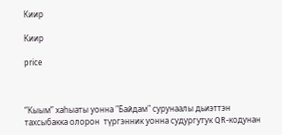Киир

Киир

price



“Кыым” хаһыаты уонна "Байдам" сурунаалы дьиэттэн тахсыбакка олорон  түргэнник уонна судургутук QR-кодунан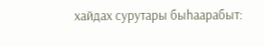хайдах сурутары быһаарабыт: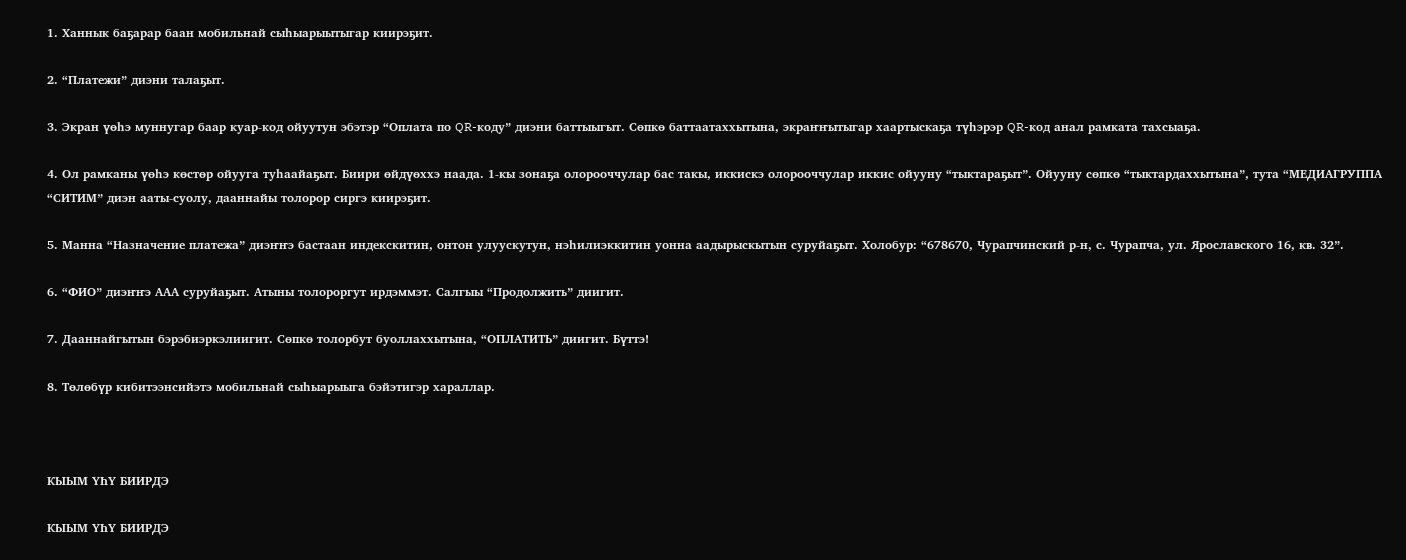1. Ханнык баҕарар баан мобильнай сыһыарыытыгар киирэҕит.

2. “Платежи” диэни талаҕыт.

3. Экран үөһэ муннугар баар куар-код ойуутун эбэтэр “Оплата по QR-коду” диэни баттыыгыт. Сөпкө баттаатаххытына, экраҥҥытыгар хаартыскаҕа түһэрэр QR-код анал рамката тахсыаҕа.

4. Ол рамканы үөһэ көстөр ойууга туһаайаҕыт. Биири өйдүөххэ наада. 1-кы зонаҕа олорооччулар бас такы, иккискэ олорооччулар иккис ойууну “тыктараҕыт”. Ойууну сөпкө “тыктардаххытына”, тута “МЕДИАГРУППА “СИТИМ” диэн ааты-суолу, дааннайы толорор сиргэ киирэҕит.

5. Манна “Назначение платежа” диэҥҥэ бастаан индекскитин, онтон улуускутун, нэһилиэккитин уонна аадырыскытын суруйаҕыт. Холобур: “678670, Чурапчинский р-н, с. Чурапча, ул. Ярославского 16, кв. 32”.

6. “ФИО” диэҥҥэ ААА суруйаҕыт. Атыны толороргут ирдэммэт. Салгыы “Продолжить” диигит.

7. Дааннайгытын бэрэбиэркэлиигит. Сөпкө толорбут буоллаххытына, “ОПЛАТИТЬ” диигит. Бүттэ!

8. Төлөбүр кибитээнсийэтэ мобильнай сыһыарыыга бэйэтигэр хараллар.



КЫЫМ ҮҺҮ БИИРДЭ

КЫЫМ ҮҺҮ БИИРДЭ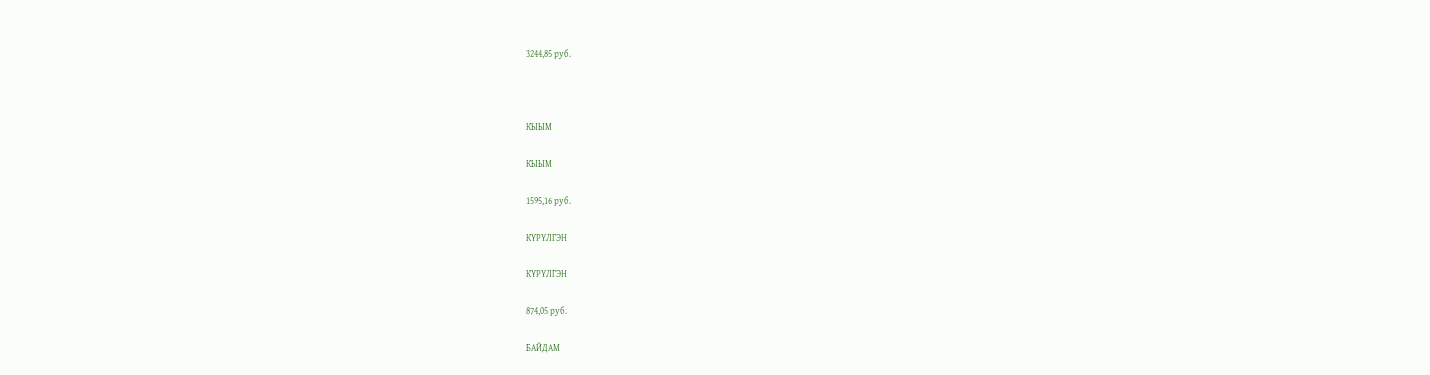3244,85 руб.



КЫЫМ

КЫЫМ

1595,16 руб.

КҮРҮЛГЭН

КҮРҮЛГЭН

874,05 руб.

БАЙДАМ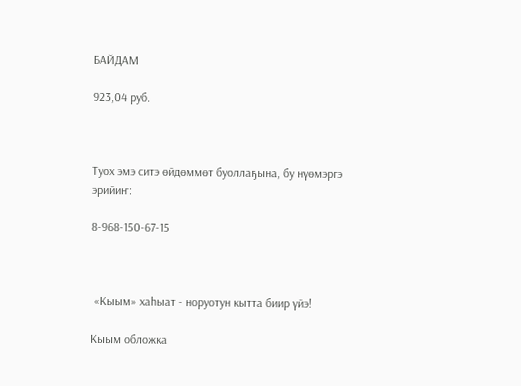БАЙДАМ

923,04 руб.



Туох эмэ ситэ өйдөммөт буоллаҕына, бу нүөмэргэ эрийиҥ:

8-968-150-67-15



 «Кыым» хаһыат - норуотун кытта биир үйэ!

Кыым обложка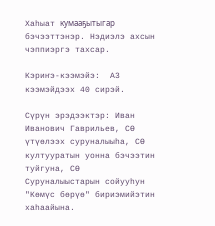Хаһыат кумааҕытыгар бэчээттэнэр. Нэдиэлэ ахсын чэппиэргэ тахсар.

Кэриҥэ-кээмэйэ:  А3 кээмэйдээх 40 сирэй.

Сүрүн эрэдээктэр: Иван Иванович Гаврильев, СӨ үтүөлээх суруналыыһа, СӨ култууратын уонна бэчээтин туйгуна, СӨ Суруналыыстарын сойууһун "Көмүс бөрүө" бириэмийэтин хаһаайына.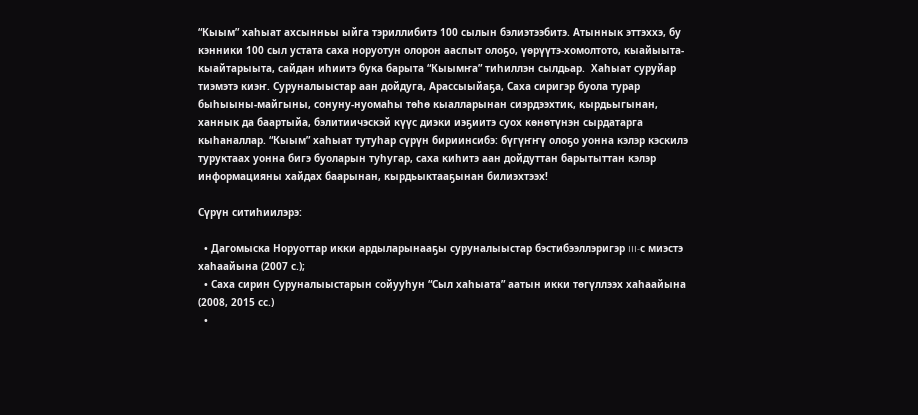“Кыым” хаһыат ахсынньы ыйга тэриллибитэ 100 сылын бэлиэтээбитэ. Атыннык эттэххэ, бу кэнники 100 сыл устата саха норуотун олорон ааспыт олоҕо, үөрүүтэ-хомолтото, кыайыыта-кыайтарыыта, сайдан иһиитэ бука барыта “Кыымҥа” тиһиллэн сылдьар.  Хаһыат суруйар тиэмэтэ киэҥ. Суруналыыстар аан дойдуга, Арассыыйаҕа, Саха сиригэр буола турар быһыыны-майгыны, сонуну-нуомаһы төһө кыалларынан сиэрдээхтик, кырдьыгынан, ханнык да баартыйа, бэлитиичэскэй күүс диэки иэҕиитэ суох көнөтүнэн сырдатарга кыһаналлар. “Кыым” хаһыат тутуһар сүрүн бириинсибэ: бүгүҥҥү олоҕо уонна кэлэр кэскилэ туруктаах уонна бигэ буоларын туһугар, саха киһитэ аан дойдуттан барытыттан кэлэр информацияны хайдах баарынан, кырдьыктааҕынан билиэхтээх!

Сүрүн ситиһиилэрэ:

  • Дагомыска Норуоттар икки ардыларынааҕы суруналыыстар бэстибээллэригэр III-с миэстэ хаһаайына (2007 с.);
  • Саха сирин Суруналыыстарын сойууһун “Сыл хаһыата” аатын икки төгүллээх хаһаайына (2008, 2015 сс.)
  •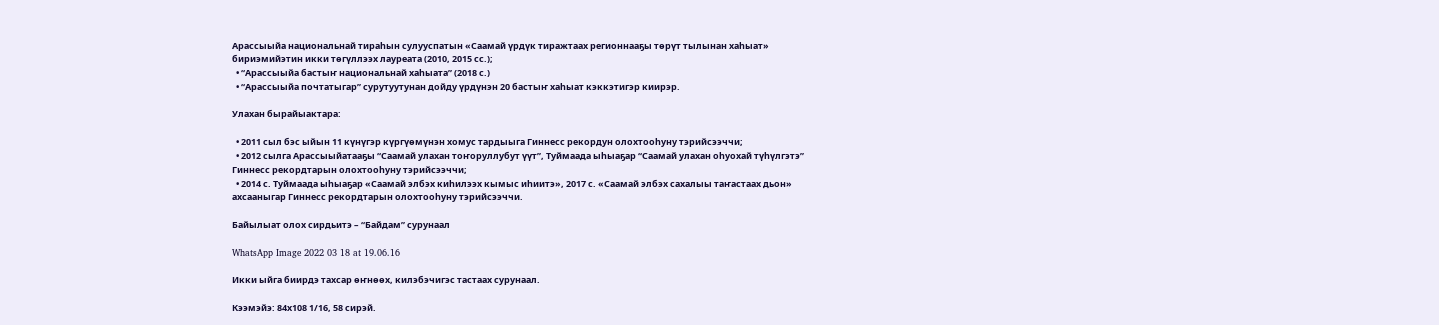Арассыыйа национальнай тираһын сулууспатын «Саамай үрдүк тиражтаах регионнааҕы төрүт тылынан хаһыат» бириэмийэтин икки төгүллээх лауреата (2010, 2015 сс.);
  • “Арассыыйа бастыҥ национальнай хаһыата” (2018 с.)
  • “Арассыыйа почтатыгар” сурутуутунан дойду үрдүнэн 20 бастыҥ хаһыат кэккэтигэр киирэр.

Улахан бырайыактара:

  • 2011 сыл бэс ыйын 11 күнүгэр күргүөмүнэн хомус тардыыга Гиннесс рекордун олохтооһуну тэрийсээччи;
  • 2012 сылга Арассыыйатааҕы “Саамай улахан тоҥоруллубут үүт”, Туймаада ыһыаҕар “Саамай улахан оһуохай түһүлгэтэ” Гиннесс рекордтарын олохтооһуну тэрийсээччи;
  • 2014 с. Туймаада ыһыаҕар «Саамай элбэх киһилээх кымыс иһиитэ», 2017 с. «Саамай элбэх сахалыы таҥастаах дьон» ахсааныгар Гиннесс рекордтарын олохтооһуну тэрийсээччи.

Байылыат олох сирдьитэ – “Байдам” сурунаал

WhatsApp Image 2022 03 18 at 19.06.16

Икки ыйга биирдэ тахсар өҥнөөх, килэбэчигэс тастаах сурунаал.

Кээмэйэ: 84х108 1/16, 58 сирэй.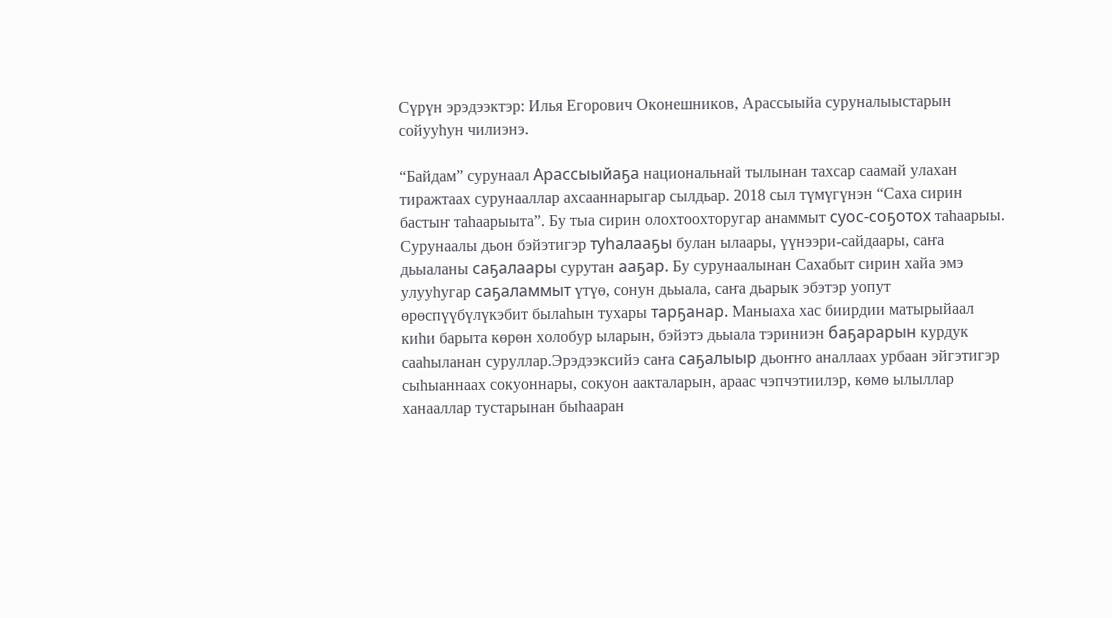Сүрүн эрэдээктэр: Илья Егорович Оконешников, Арассыыйа суруналыыстарын сойууһун чилиэнэ.

“Байдам” сурунаал Арассыыйаҕа национальнай тылынан тахсар саамай улахан тиражтаах сурунааллар ахсааннарыгар сылдьар. 2018 сыл түмүгүнэн “Саха сирин бастыҥ таһаарыыта”. Бу тыа сирин олохтоохторугар анаммыт суос-соҕотох таһаарыы. Сурунаалы дьон бэйэтигэр туһалааҕы булан ылаары, үүнээри-сайдаары, саҥа дьыаланы саҕалаары сурутан ааҕар. Бу сурунаалынан Сахабыт сирин хайа эмэ улууһугар саҕаламмыт үтүө, сонун дьыала, саҥа дьарык эбэтэр уопут өрөспүүбүлүкэбит былаһын тухары тарҕанар. Маныаха хас биирдии матырыйаал киһи барыта көрөн холобур ыларын, бэйэтэ дьыала тэриниэн баҕарарын курдук сааһыланан суруллар.Эрэдээксийэ саҥа саҕалыыр дьоҥҥо аналлаах урбаан эйгэтигэр сыһыаннаах сокуоннары, сокуон аакталарын, араас чэпчэтиилэр, көмө ылыллар ханааллар тустарынан быһааран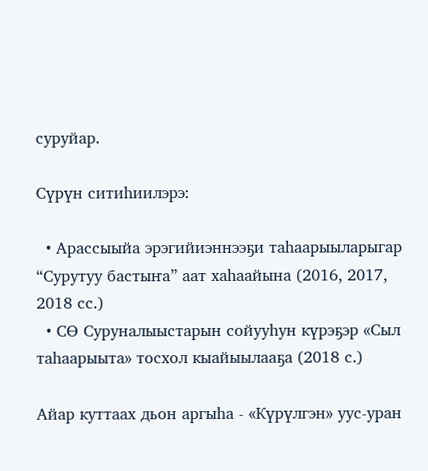суруйар.

Сүрүн ситиһиилэрэ:

  • Арассыыйа эрэгийиэннээҕи таһаарыыларыгар “Сурутуу бастыҥа” аат хаһаайына (2016, 2017, 2018 сс.)
  • СӨ Суруналыыстарын сойууһун күрэҕэр «Сыл таһаарыыта» тосхол кыайыылааҕа (2018 с.)

Айар куттаах дьон аргыһа - «Күрүлгэн» уус-уран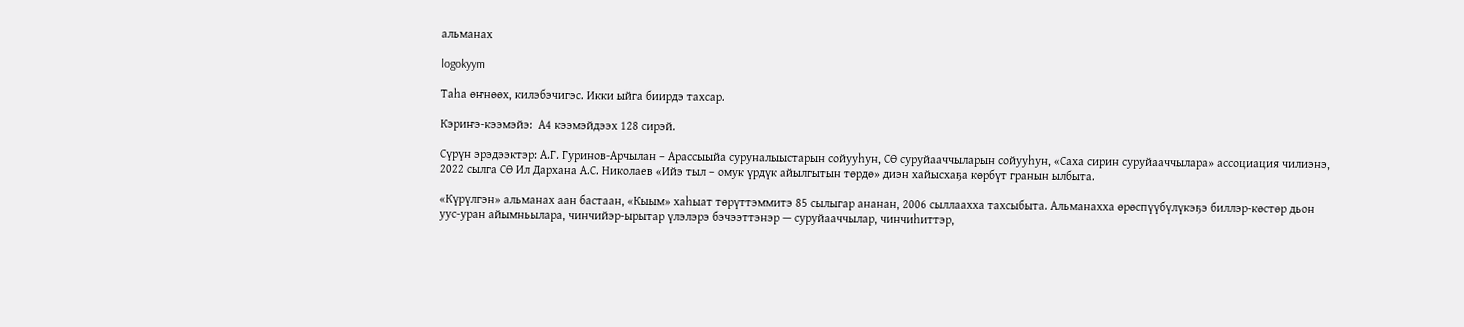альманах

logokyym

Таһа өҥнөөх, килэбэчигэс. Икки ыйга биирдэ тахсар.

Кэриҥэ-кээмэйэ:  А4 кээмэйдээх 128 сирэй.

Сүрүн эрэдээктэр: А.Г. Гуринов-Арчылан – Арассыыйа суруналыыстарын сойууһун, СӨ суруйааччыларын сойууһун, «Саха сирин суруйааччылара» ассоциация чилиэнэ, 2022 сылга СӨ Ил Дархана А.С. Николаев «Ийэ тыл – омук үрдүк айылгытын төрдө» диэн хайысхаҕа көрбүт гранын ылбыта.

«Күрүлгэн» альманах аан бастаан, «Кыым» хаһыат төрүттэммитэ 85 сылыгар ананан, 2006 сыллаахха тахсыбыта. Альманахха өрөспүүбүлүкэҕэ биллэр-көстөр дьон уус-уран айымньылара, чинчийэр-ырытар үлэлэрэ бэчээттэнэр — суруйааччылар, чинчиһиттэр,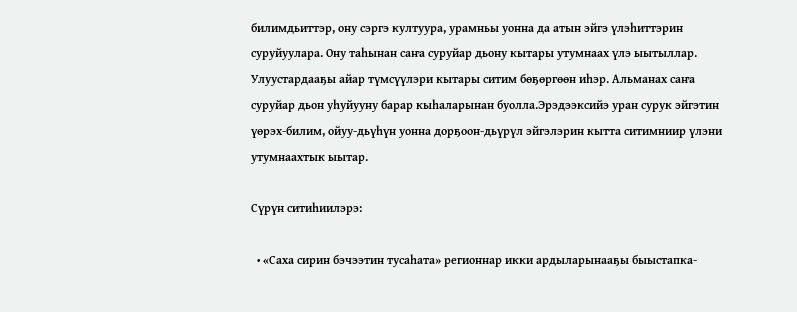билимдьиттэр, ону сэргэ култуура, урамньы уонна да атын эйгэ үлэһиттэрин суруйуулара. Ону таһынан саҥа суруйар дьону кытары утумнаах үлэ ыытыллар. Улуустардааҕы айар түмсүүлэри кытары ситим бөҕөргөөн иһэр. Альманах саҥа суруйар дьон уһуйууну барар кыһаларынан буолла.Эрэдээксийэ уран сурук эйгэтин үөрэх-билим, ойуу-дьүһүн уонна дорҕоон-дьүрүл эйгэлэрин кытта ситимниир үлэни утумнаахтык ыытар.

Сүрүн ситиһиилэрэ:

  • «Саха сирин бэчээтин тусаһата» регионнар икки ардыларынааҕы быыстапка-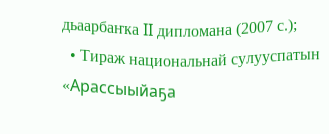дьаарбаҥка II дипломана (2007 с.);
  • Тираж национальнай сулууспатын «Арассыыйаҕа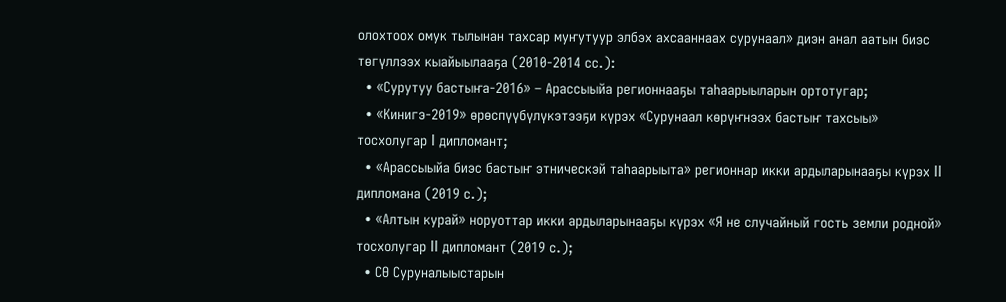олохтоох омук тылынан тахсар муҥутуур элбэх ахсааннаах сурунаал» диэн анал аатын биэс төгүллээх кыайыылааҕа (2010-2014 сс.):
  • «Сурутуу бастыҥа-2016» – Арассыыйа регионнааҕы таһаарыыларын ортотугар;
  • «Кинигэ-2019» өрөспүүбүлүкэтээҕи күрэх «Сурунаал көрүҥнээх бастыҥ тахсыы» тосхолугар I дипломант;
  • «Арассыыйа биэс бастыҥ этническэй таһаарыыта» регионнар икки ардыларынааҕы күрэх II дипломана (2019 с.);
  • «Алтын курай» норуоттар икки ардыларынааҕы күрэх «Я не случайный гость земли родной» тосхолугар II дипломант (2019 с.);
  • СӨ Суруналыыстарын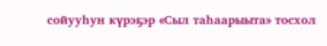сойууһун күрэҕэр «Сыл таһаарыыта» тосхол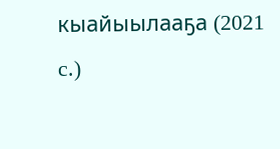кыайыылааҕа (2021 с.)